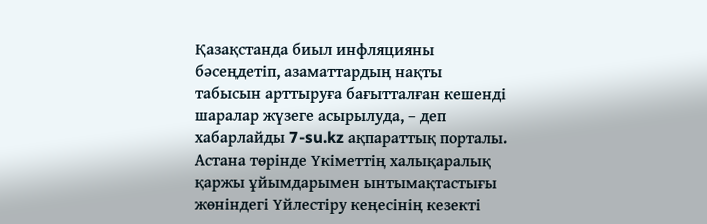Қазақстанда биыл инфляцияны бәсеңдетіп, азаматтардың нақты табысын арттыруға бағытталған кешенді шаралар жүзеге асырылуда, – деп хабарлайды 7-su.kz ақпараттық порталы.
Астана төрінде Үкіметтің халықаралық қаржы ұйымдарымен ынтымақтастығы жөніндегі Үйлестіру кеңесінің кезекті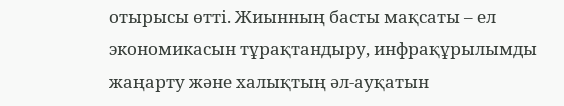отырысы өтті. Жиынның басты мақсаты – ел экономикасын тұрақтандыру, инфрақұрылымды жаңарту және халықтың әл-ауқатын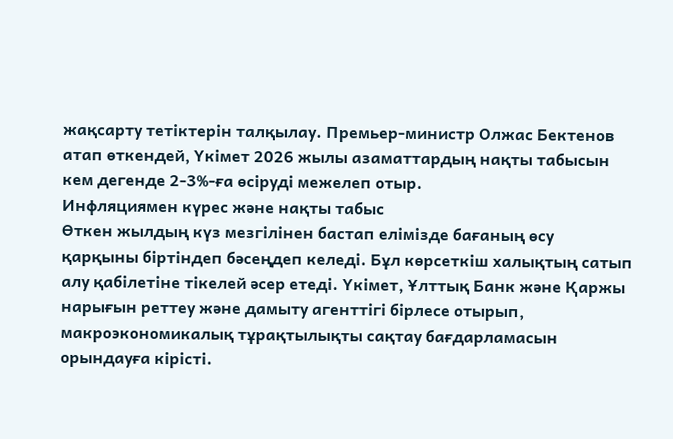жақсарту тетіктерін талқылау. Премьер-министр Олжас Бектенов атап өткендей, Үкімет 2026 жылы азаматтардың нақты табысын кем дегенде 2-3%-ға өсіруді межелеп отыр.
Инфляциямен күрес және нақты табыс
Өткен жылдың күз мезгілінен бастап елімізде бағаның өсу қарқыны біртіндеп бәсеңдеп келеді. Бұл көрсеткіш халықтың сатып алу қабілетіне тікелей әсер етеді. Үкімет, Ұлттық Банк және Қаржы нарығын реттеу және дамыту агенттігі бірлесе отырып, макроэкономикалық тұрақтылықты сақтау бағдарламасын орындауға кірісті.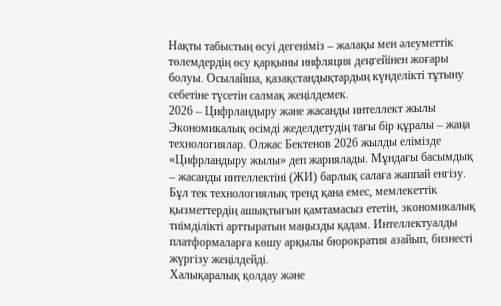Нақты табыстың өсуі дегеніміз – жалақы мен әлеуметтік төлемдердің өсу қарқыны инфляция деңгейінен жоғары болуы. Осылайша, қазақстандықтардың күнделікті тұтыну себетіне түсетін салмақ жеңілдемек.
2026 – Цифрландыру және жасанды интеллект жылы
Экономикалық өсімді жеделдетудің тағы бір құралы – жаңа технологиялар. Олжас Бектенов 2026 жылды елімізде «Цифрландыру жылы» деп жариялады. Мұндағы басымдық – жасанды интеллектіні (ЖИ) барлық салаға жаппай енгізу. Бұл тек технологиялық тренд қана емес, мемлекеттік қызметтердің ашықтығын қамтамасыз ететін, экономикалық тиімділікті арттыратын маңызды қадам. Интеллектуалды платформаларға көшу арқылы бюрократия азайып, бизнесті жүргізу жеңілдейді.
Халықаралық қолдау және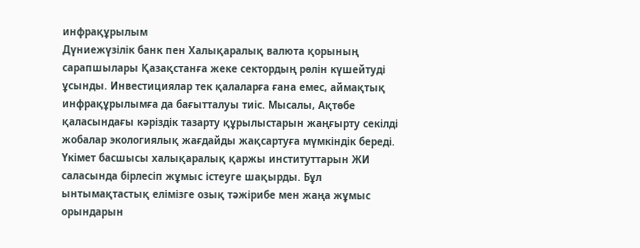инфрақұрылым
Дүниежүзілік банк пен Халықаралық валюта қорының сарапшылары Қазақстанға жеке сектордың рөлін күшейтуді ұсынды. Инвестициялар тек қалаларға ғана емес, аймақтық инфрақұрылымға да бағытталуы тиіс. Мысалы, Ақтөбе қаласындағы кәріздік тазарту құрылыстарын жаңғырту секілді жобалар экологиялық жағдайды жақсартуға мүмкіндік береді.
Үкімет басшысы халықаралық қаржы институттарын ЖИ саласында бірлесіп жұмыс істеуге шақырды. Бұл ынтымақтастық елімізге озық тәжірибе мен жаңа жұмыс орындарын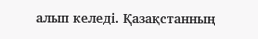алып келеді. Қазақстанның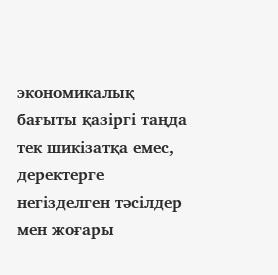экономикалық бағыты қазіргі таңда тек шикізатқа емес, деректерге негізделген тәсілдер мен жоғары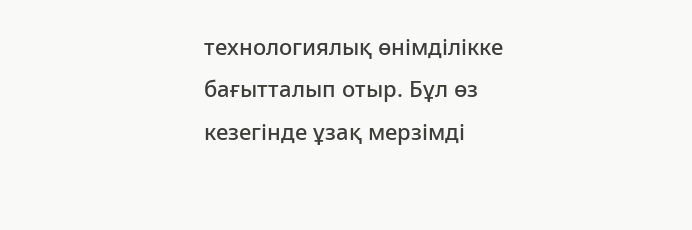технологиялық өнімділікке бағытталып отыр. Бұл өз кезегінде ұзақ мерзімді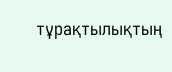тұрақтылықтың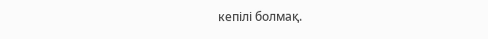кепілі болмақ.